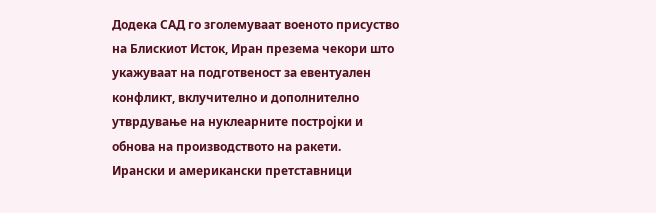Додека САД го зголемуваат военото присуство на Блискиот Исток, Иран презема чекори што укажуваат на подготвеност за евентуален конфликт, вклучително и дополнително утврдување на нуклеарните постројки и обнова на производството на ракети.
Ирански и американски претставници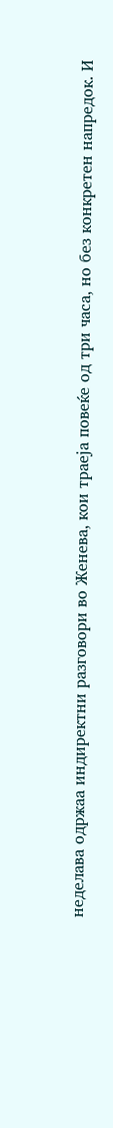неделава одржаа индиректни разговори во Женева, кои траеја повеќе од три часа, но без конкретен напредок. И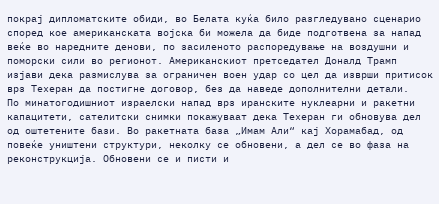покрај дипломатските обиди, во Белата куќа било разгледувано сценарио според кое американската војска би можела да биде подготвена за напад веќе во наредните денови, по засиленото распоредување на воздушни и поморски сили во регионот. Американскиот претседател Доналд Трамп изјави дека размислува за ограничен воен удар со цел да изврши притисок врз Техеран да постигне договор, без да наведе дополнителни детали.
По минатогодишниот израелски напад врз иранските нуклеарни и ракетни капацитети, сателитски снимки покажуваат дека Техеран ги обновува дел од оштетените бази. Во ракетната база „Имам Али“ кај Хорамабад, од повеќе уништени структури, неколку се обновени, а дел се во фаза на реконструкција. Обновени се и писти и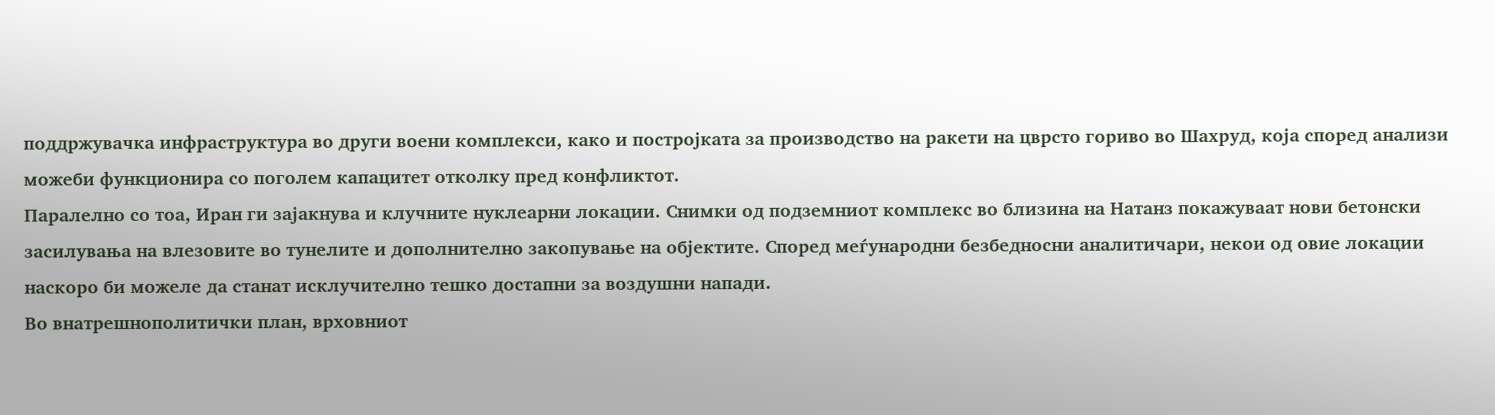поддржувачка инфраструктура во други воени комплекси, како и постројката за производство на ракети на цврсто гориво во Шахруд, која според анализи можеби функционира со поголем капацитет отколку пред конфликтот.
Паралелно со тоа, Иран ги зајакнува и клучните нуклеарни локации. Снимки од подземниот комплекс во близина на Натанз покажуваат нови бетонски засилувања на влезовите во тунелите и дополнително закопување на објектите. Според меѓународни безбедносни аналитичари, некои од овие локации наскоро би можеле да станат исклучително тешко достапни за воздушни напади.
Во внатрешнополитички план, врховниот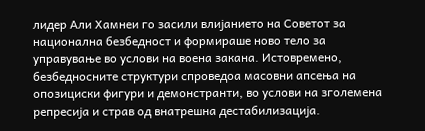лидер Али Хамнеи го засили влијанието на Советот за национална безбедност и формираше ново тело за управување во услови на воена закана. Истовремено, безбедносните структури спроведоа масовни апсења на опозициски фигури и демонстранти, во услови на зголемена репресија и страв од внатрешна дестабилизација.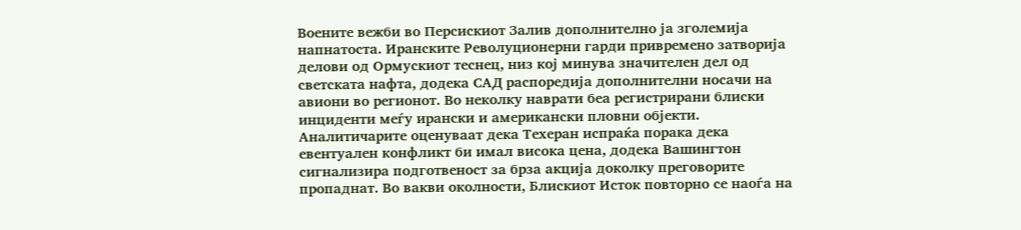Воените вежби во Персискиот Залив дополнително ја зголемија напнатоста. Иранските Револуционерни гарди привремено затворија делови од Ормускиот теснец, низ кој минува значителен дел од светската нафта, додека САД распоредија дополнителни носачи на авиони во регионот. Во неколку наврати беа регистрирани блиски инциденти меѓу ирански и американски пловни објекти.
Аналитичарите оценуваат дека Техеран испраќа порака дека евентуален конфликт би имал висока цена, додека Вашингтон сигнализира подготвеност за брза акција доколку преговорите пропаднат. Во вакви околности, Блискиот Исток повторно се наоѓа на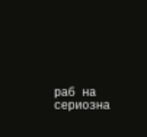раб на сериозна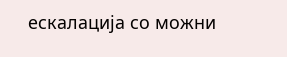ескалација со можни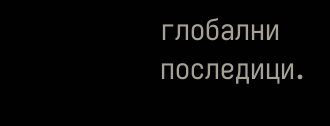глобални последици.